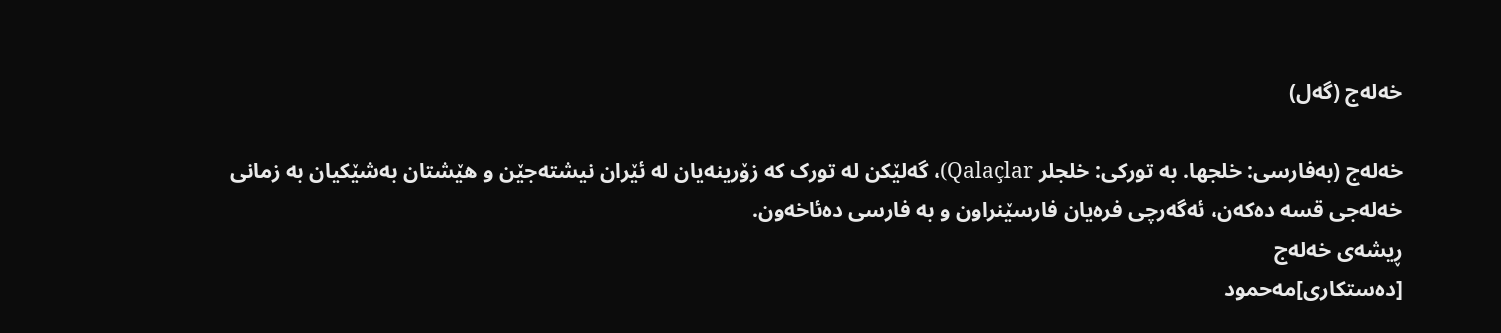خەلەج (گەل)

خەلەج (بەفارسی: خلجھا. بە تورکی: خلجلر Qalaçlar)، گەلێکن لە تورک کە زۆرینەیان لە ئێران نیشتەجێن و ھێشتان بەشێکیان بە زمانی خەلەجی قسە دەکەن، ئەگەرچی فرەیان فارسێنراون و بە فارسی دەئاخەون.
ڕیشەی خەلەج
[دەستکاری]مەحمود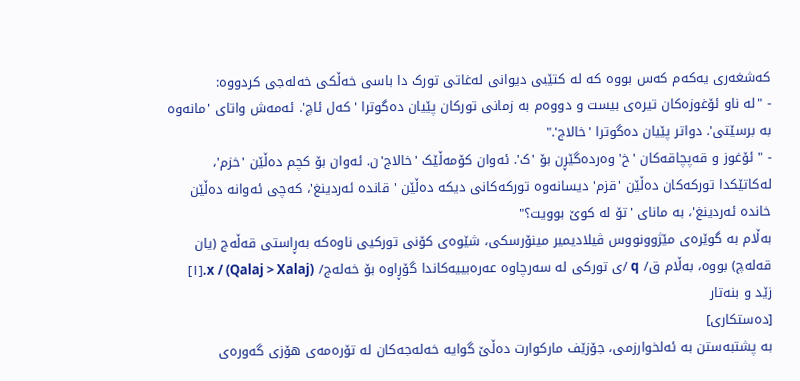کەشغەری یەکەم کەس بووە کە لە کتێبی دیوانی لەغاتی تورک دا باسی خەڵکی خەلەجی کردووە:
- "لە ناو ئۆغوزەکان تیرەی بیست و دووەم بە زمانی تورکان پێیان دەگوترا 'کەل ئاچ'. ئەمەش واتای 'مانەوە بە برسێتی'. دواتر پێیان دەگوترا 'خالاج'."
- " ئۆغوز و قەپچاقەکان 'خ' وەردەگێڕن بۆ 'ک'. ئەوان کۆمەڵێک 'خالاج'ن. ئەوان بۆ کچم دەڵێن 'خزم'، لەکاتێکدا تورکەکان دەڵێن 'قزم' دیسانەوە تورکەکانی دیکە دەڵێن ' قاندە ئەردینغ'، کەچی ئەوانە دەڵێن خاندە ئەردینغ'، بە مانای 'تۆ لە کوێ بوویت؟"
بەڵام بە گوێرەی مێژوونووس ڤیلادیمیر مینۆرسکی، شێوەی کۆنی تورکیی ناوەکە بەڕاستی قەڵەج (یان قەلەچ) بووە، بەڵام ق/ q /ی تورکی لە سەرچاوە عەرەبییەکاندا گۆڕاوە بۆ خەلەج/ x / (Qalaj > Xalaj).[١]
زێد و بنەتار
[دەستکاری]
بە پشتبەستن بە ئەلخوارزمی، جۆزێف مارکوارت دەڵێ گوایە خەلەجەکان لە تۆرەمەی ھۆزی گەورەی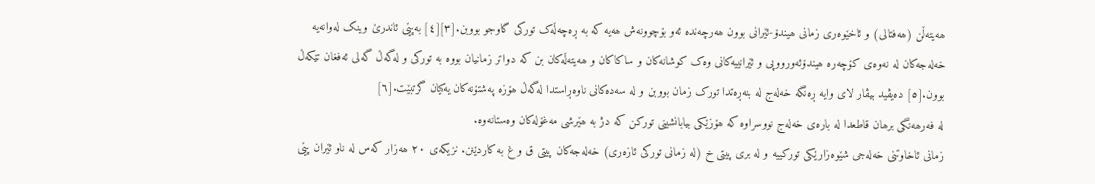ھەیتەڵن (ھەفتالی) و ئاخێوەری زمانی ھیندۆ-ئێرانی بوون ھەرچەندە ئەو بۆچوونەش ھەیە کە بە ڕەچەڵەک تورکی گاوجو بووبن.[٣][٤] بەپێی ئاندرێ وینک لەوانەیە خەلەجەکان لە نەوەی کۆچەرە ھیندۆئەورووپی و ئێرانییەکانی وەک کوشانەکان و ساکاکان و ھەیتەڵەکان بن کە دواتر زمانیان بووە بە تورکی و لەگەڵ گەلی ئەفغان تێکەڵ بوون.[٥] دەیڤید بیڤار لای وایە ڕەنگە خەلەج لە بنەڕەتدا تورک زمان بووبن و لە سەدەکانی ناوەڕاستدا لەگەڵ ھۆزە پەشتۆنەکان یەکیان گرتبێت.[٦]
لە فەرھەنگی برھان قاطعدا لە بارەی خەلەج نووسراوە کە ھۆزێکی بیابانشینی تورکن کە دژ بە ھێرشی مەغۆلەکان وەستانەوە.
زمانی ئاخاوتنی خەلەجی شێوەزارێکی تورکییە و لە بری پیتی خ (لە زمانی تورکی ئازەری) خەلەجەکان پیتی ق و غ بە کاردێنن. نزیکەی ٢٠ ھەزار کەس لە ناو ئێران پێی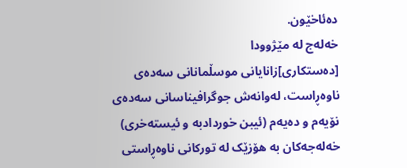دەئاخێون.
خەلەج لە مێژوودا
[دەستکاری]زانایانی موسڵمانانی سەدەی ناوەڕاست، لەوانەش جوگرافیناسانی سەدەی نۆیەم و دەیەم (ئیبن خوردادبە و ئیستەخری) خەلەجەکان بە ھۆزێک لە تورکانی ناوەڕاستی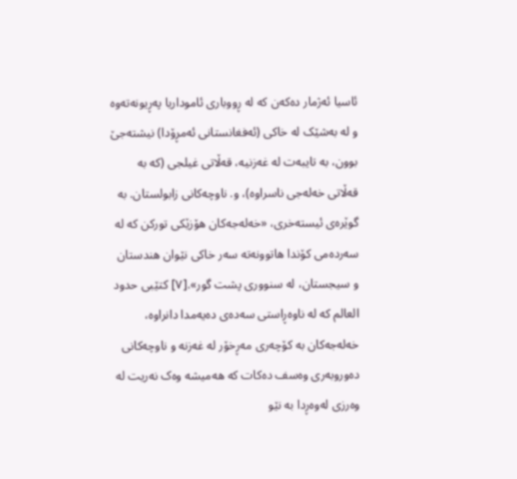ئاسیا ئەژمار دەکەن کە لە ڕووباری ئاموداریا پەڕیونەتەوە و لە بەشێک لە خاکی (ئەفغانستانی ئەمڕۆدا) نیشتەجێ بوون، بە تایبەت لە غەزنیە، قەڵاتی غیلجی (کە بە قەڵاتی خەلەجی ناسراوە)، و. ناوچەکانی زابولستان. بە گوێرەی ئیستەخری، «خەلەجەکان ھۆزێکی تورکن کە لە سەردەمی کۆندا ھاتوونەتە سەر خاکی نێوان ھندستان و سیجستان، لە سنووری پشت گور».[٧] کتێبی حدود العالم کە لە ناوەڕاستی سەدەی دەیەمدا دانراوە، خەلەجەکان بە کۆچەری مەڕخۆر لە غەزنە و ناوچەکانی دەوروبەری وەسف دەکات کە ھەمیشە وەک نەریت لە وەرزی لەوەڕدا بە نێو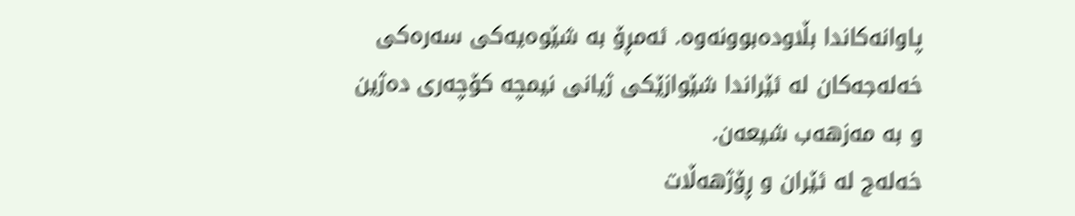پاوانەکاندا بڵاودەبوونەوە. ئەمڕۆ بە شێوەیەکی سەرەکی خەلەجەکان لە ئێراندا شێوازێکی ژیانی نیمچە کۆچەری دەژین و بە مەزھەب شیعەن.
خەلەج لە ئێران و ڕۆژھەڵات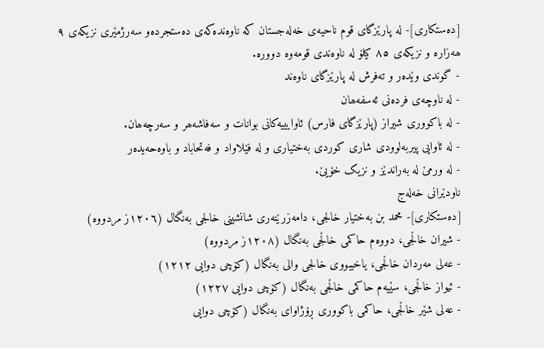[دەستکاری]- لە پارێزگای قوم ناحیەی خەلەجستان کە ناوەندەکەی دەستجردەو سەرژمێری نزیکەی ٩ ھەزارە و نزیکەی ٨٥ کیلۆ لە ناوەندی قومەوە دوورە.
- گوندی وێدەر و تەفرش لە پارێزگای ناوەند
- لە ناوچەی فردەنی ئەسفەھان
- لە باکووری شیراز (پارێزگای فارس) ئاوایییەکانی بوانات و سەفاشەھر و سەرچەھان.
- لە ئاوایی پیربەلوودی شاری کوردی بەختیاری و لە فێلاواد و فەتحاباد و باوەحەیدەر
- لە ورمێ لە بەراندێز و نزیک خۆیێ.
ناودێرانی خەلەج
[دەستکاری]- محمد بن بەختیار خالجی، دامەزرێنەری شانشینی خالجی بەنگال (١٢٠٦ز مردووە)
- شیران خاڵجی، دووەم حاکمی خاڵجی بەنگال (١٢٠٨ز مردووە)
- عەلی مەردان خاڵجی، یاخیبووی خالجی والی بەنگال (کۆچی دوایی ١٢١٢)
- ئیواز خاڵجی، سێیەم حاکمی خاڵجی بەنگال (کۆچی دوایی ١٢٢٧)
- عەلی شێر خاڵجی، حاکمی باکووری ڕۆژاوای بەنگال (کۆچی دوایی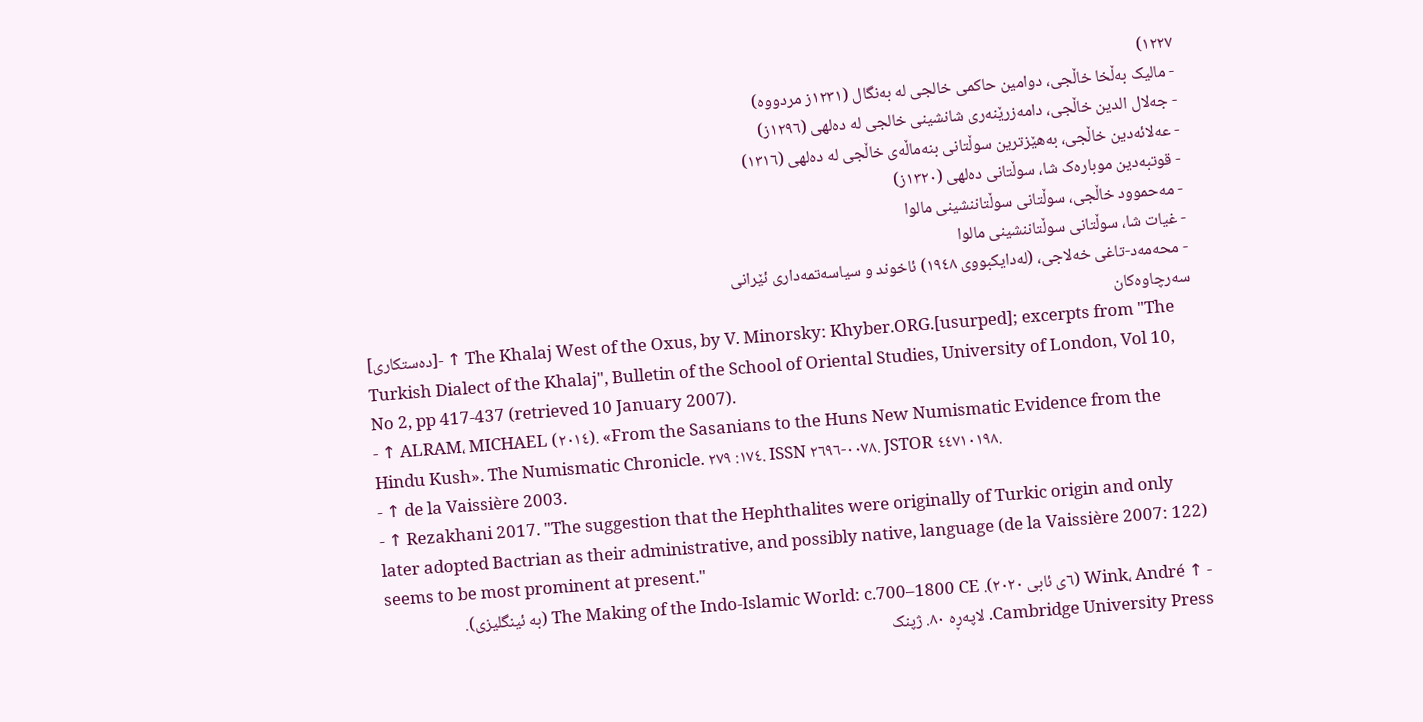١٢٢٧)
- مالیک بەڵخا خاڵجی، دوامین حاکمی خالجی لە بەنگال (١٢٣١ز مردووە)
- جەلال الدین خاڵجی، دامەزرێنەری شانشینی خالجی لە دەلھی (١٢٩٦ز)
- عەلائەدین خاڵجی، بەھێزترین سوڵتانی بنەماڵەی خاڵجی لە دەلھی (١٣١٦)
- قوتبەدین موبارەک شا، سوڵتانی دەلھی (١٣٢٠ز)
- مەحموود خاڵجی، سوڵتانی سوڵتاننشینی مالوا
- غیات شا، سوڵتانی سوڵتاننشینی مالوا
- محەمەد-تاغی خەلاجی، (لەدایکبووی ١٩٤٨) ئاخوند و سیاسەتمەداری ئێرانی
سەرچاوەکان
[دەستکاری]- ↑ The Khalaj West of the Oxus, by V. Minorsky: Khyber.ORG.[usurped]; excerpts from "The Turkish Dialect of the Khalaj", Bulletin of the School of Oriental Studies, University of London, Vol 10, No 2, pp 417-437 (retrieved 10 January 2007).
- ↑ ALRAM، MICHAEL (٢٠١٤). «From the Sasanians to the Huns New Numismatic Evidence from the Hindu Kush». The Numismatic Chronicle. ١٧٤: ٢٧٩. ISSN ٠٠٧٨-٢٦٩٦. JSTOR ٤٤٧١٠١٩٨.
- ↑ de la Vaissière 2003.
- ↑ Rezakhani 2017. "The suggestion that the Hephthalites were originally of Turkic origin and only later adopted Bactrian as their administrative, and possibly native, language (de la Vaissière 2007: 122) seems to be most prominent at present."
- ↑ Wink، André (٦ی ئابی ٢٠٢٠). The Making of the Indo-Islamic World: c.700–1800 CE (بە ئینگلیزی). Cambridge University Press. لاپەڕە ٨٠. ژپنک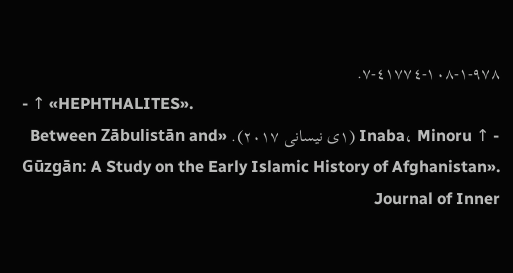٩٧٨-١-١٠٨-٤١٧٧٤-٧.
- ↑ «HEPHTHALITES».
- ↑ Inaba، Minoru (١ی نیسانی ٢٠١٧). «Between Zābulistān and Gūzgān: A Study on the Early Islamic History of Afghanistan». Journal of Inner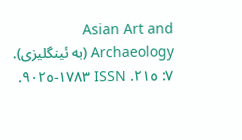Asian Art and Archaeology (بە ئینگلیزی). ٧: ٢١٥. ISSN ١٧٨٣-٩٠٢٥.